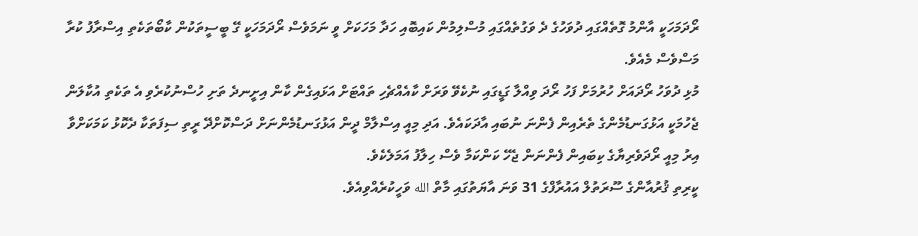ރޯދަމަހަކީ އާންމު ގޮތެއްގައި ދުވަހުގެ ދެ ވަގުތެއްގައި މުސްލިމުން ކައިބޮއި ހަދާ މަހަކަށް ވީ ނަމަވެސް ރޯދަމަހަކީ ގޭ ބީސީތަކުން ކާބޯތަކެތި އިސްރާފު ކުރާ މަސްވެސް މެއެވެ.
މުޅި ދުވަހު ރޯދައަށް ހުރުމަށް ފަހު ރޯދަ ވިއްލާ ގަޑީގައި ނުކެވޭ ވަރަށް ކާއެއްޗެހި ތައްޓަށް އަޅައިގެން ކާން އިށީނދެ ތަށި ހުސްނުކުރެވި އެ ތަކެތި އުކާލަން ޖެހުމަކީ އަޅުގަނޑުމެންގެ ތެރެއިން ފެންނަ ނުބައި އާދަކައެވެ. އަދި މިއީ އިސްލާމް ދީން އަޅުގަނޑުމެންނަށް ދަސްކޮށްދޭ ރީތި ސިފަތަކާ ދެކޮޅު ކަމަކަށްވާ އިރު މިއީ ރޯދަވެރިޔާގެ ކިބައިން ފެންނަން ޖެހޭ ކަންކަމާ ވެސް ހިލާފު އަމަލެކެވެ.
ކީރިތި ޤުރުއާންގެ ސޫރަތުލް އައުރާފްގެ 31 ވަނަ އާޔަތުގައި މާތް الله ވަހީކުރެއްވިއެވެ.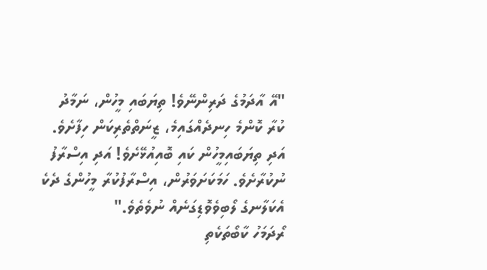"އޭ އާދަމުގެ ދަރިންނޭވެ! ތިޔަބައި މީހުން، ނަމާދު ކުރާ ކޮންމެ ހިނދެއްގައިމެ، ޒީނަތްތެރިކަން ހިފާށެވެ. އަދި ތިޔަބައިމީހުން ކައި ބޮއިއުޅޭށެވެ! އަދި އިސްރާފު ނުކުރާށެވެ. ހަމަކަށަވަރުން، އިސްރާފުކުރާ މީހުންގެ ދެކެ އެކަލާނގެ ލޯބިވެވޮޑިގަނެއް ނުވެތެވެ."
ރޯދަމަހު ކާބޯތަކެތި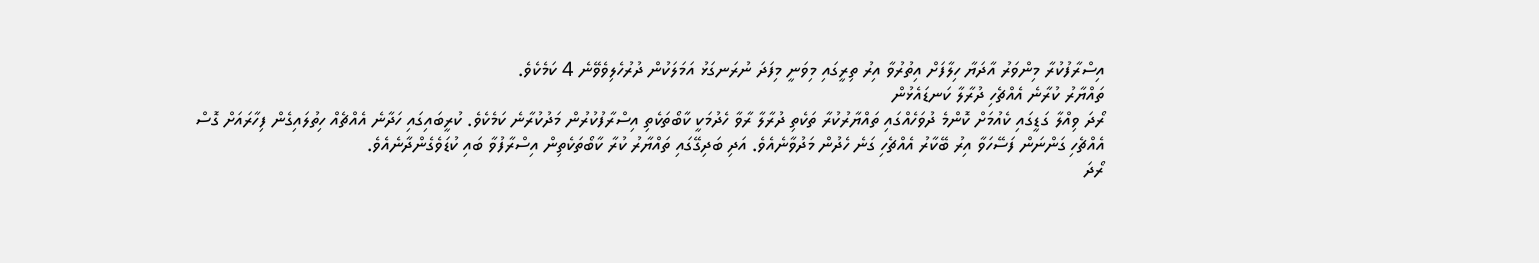އިސްރާފުކުރާ މިންވަރު އާދަޔާ ހިލާފަށް އިތުރުވާ އިރު ތިރީގައި މިވަނީ މިފަދަ ނުރަނގަޅު އަމަލަކުން ދުރުހެލިވެވޭނެ 4 ކަމެކެވެ.
ތައްޔާރު ކުރާނެ އެއްޗެހި ދުރާލާ ކަނޑައެޅުން
ރޯދަ ވިއްލާ ގަޑީގައި ކެއުމަށް ކޮންމެ ދުވަހެއްގައި ތައްޔާރުކުރާ ތަކެތި ދުރާލާ ރާވާ ހެދުމަކީ ކާބޯތަކެތި އިސްރާފުކުރުން މަދުކުރާނެ ކަމެކެވެ. ކުރީބައިގައި ހަދާނެ އެއްޗެއް ހިތުލައިގެން ފިހާރައަށް ގޮސް އެއްޗެހި ގަންނަން ފަސޭހަވާ އިރު ބޭކާރު އެއްޗެހި ގަނެ ހެދުން މަދުވާނެއެވެ. އަދި ބަދިގޭގައި ތައްޔާރު ކުރާ ކާބޯތަކެތިން އިސްރާފުވާ ބައި ކުޑަވެގެންދާނެއެވެ.
ރޯދަ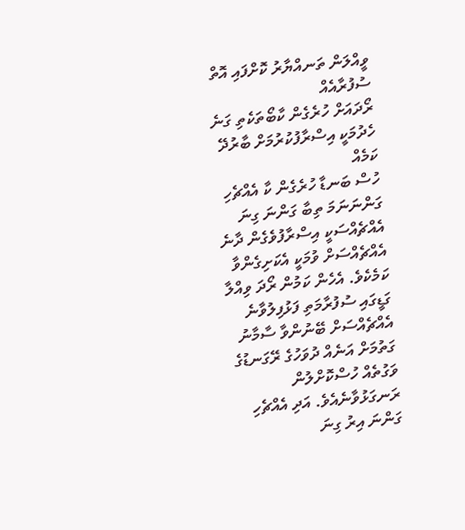ވީއްލަން ތަނއްޔާރު ކޮށްފައި އޮތް ސުފުރާއެއް
ރޯދައަށް ހުރެގެން ކާބޯތަކެތި ގަނެ ހެދުމަކީ އިސްރާފުކުރުމަށް ބާރުދޭ ކަމެއް
ހުސް ބަނޑާ ހުރެގެން ކާ އެއްޗެހި ގަންނަނަމަ ތިބާ ގަންނަ ގިނަ އެއްޗެއްސަކީ އިސްރާފުވެގެން ދާނެ އެއްޗެއްސަށް ވުމަކީ އެކަށިގެންވާ ކަމެކެވެ. އެހެން ކަމުން ރޯދަ ވިއްލާ ގަޑީގައި ސުފުރާމަތި ފަޅުފިލުވާނެ އެއްޗެއްސަށް ބޭނުންވާ ސާމާނު ގަތުމަށް އަނެއް ދުވަހުގެ ރޭގަނޑުގެ ވަގުތެއް ހުސްކޮށްލުން ރަނގަޅުވާނެއެވެ. އަދި އެއްޗެހި ގަންނަ އިރު ގިނަ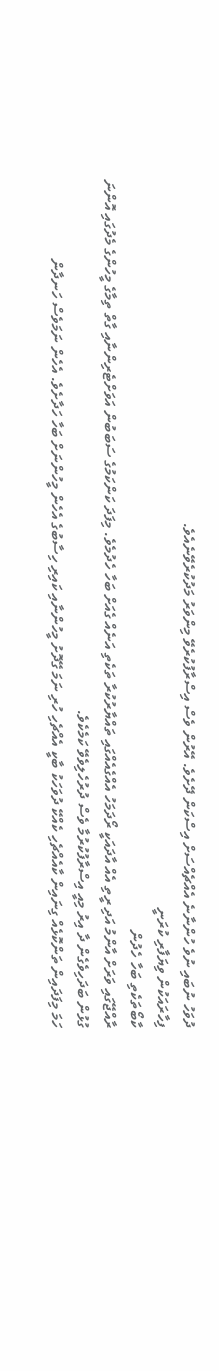ދުވަހު ނުބައި ނުވެ ހުންނާނެ އެއްޗެއްސަށް އިސްކަން ދޭށެވެ. އޭރުން ވެސް އިސްރާފުކުރެވޭ މިންވަރު މަދުކުރެވޭނެއެވެ.
ފިހާރައަކުން ވިޔަފާރި ކުރަނީ
ކާބޯތަކެތި ބަހާ ހެދުން
ރާއްޖޭގައި ވަރަށް އާންމު އަދި ރީތި އެއް އާދައަކީ ރޯދަމަހު އެއްގެއެއްގައި ތައްޔާރުކުރާ ތަކެތި އަނެއް ގެއަށް ބަހާ ހެދުމެވެ. މިފަދަ ކަންކަމުގެ ސަބަބުން އަވަށްޓެރިންނާއި ގާތް ތިމާގެ މީހުންގެ މެދުގައި އޮންނަ ގުޅުން ބަދަހިވެގެން ދާ އިރު މިއީ އިސްރާފުކުރުމާ ވެސް ދުރުހެލިވެވޭ ކަމެކެވެ.
ހަމަ މިފަދައިން ތަންކޮޅެއް ގިނައިން ކާއެއްޗެހި ކެއްކޭ ދުވަހަކު ބާކީ އެއްޗެހި ހުރި ނަމަ ގޭދޮށު މީހުންނާއި ކައިރި ހިސާބުގެ އެހެން މީހުންނަށް ބަހާ ހަދާށެވެ. އެހެން ނަމަވެސް ހަނދާން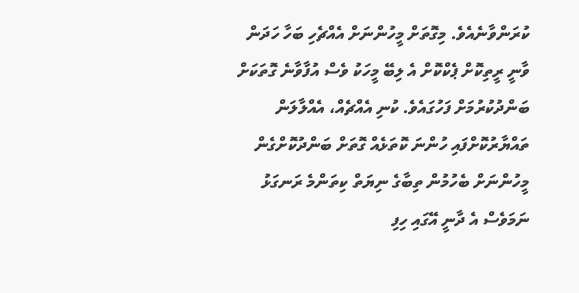ކުރަންވާނެއެވެ. މިގޮތަށް މީހުންނަށް އެއްޗެހި ބަހާ ހަދަން ވާނީ ރީތިކޮށް ޕެކްކޮށް އެ ލިބޭ މީހަކު ވެސް އުފާވާނެ ގޮތަކަށް ބަންދުކުރުމަށް ފަހުގައެވެ. ކުނި އެއްޗެއް، އެއްލާލަން ތައްޔާރުކޮށްފައި ހުންނަ ކޮތަޅެއް ގޮތަށް ބަންދުކޮށްގެން މީހުންނަށް ބެހުމުން ތިބާގެ ނިޔަތް ކިތަންމެ ރަނގަޅު ނަމަވެސް އެ ދާނީ އޭގައި ހިފި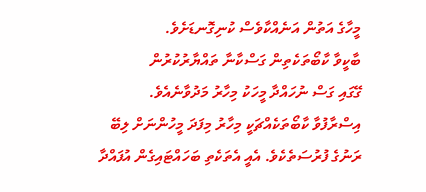މީހާގެ އަތުން އަނެއްކާވެސް ކުނިގޮނޑަށެވެ.
ބާކީވާ ކާބޯތަކެތިން ގަސްކާނާ ތައްޔާރުކުރުން
ގޭގައި ގަސް ނުހައްދާ މީހަކު މިހާރު މަދުވާނެއެވެ. އިސްރާފުވާ ކާބޯތަކެއްޗަކީ މިހާރު މިފަދަ މީހުންނަށް ލިބޭ ރަނުގެ ފުރުސަތެކެވެ. އެއީ އެތަކެތި ބަހައްޓައިގެން އުފައްދާ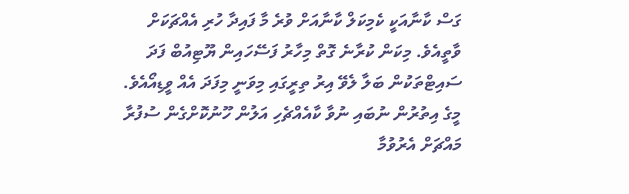ގަސް ކާނާއަކީ ކެމިކަލް ކާނާއަށް ވުރެ މާ ފައިދާ ހުރި އެއްޗަކަށް ވާތީއެވެ. މިކަން ކުރާނެ ގޮތް މިހާރު ފަސޭހައިން ޔޫޓިއުބް ފަދަ ސައިޓްތަކުން ބަލާ ލެވޭ އިރު ތިރީގައި މިވަނީ މިފަދަ އެއް ވީޑިއޯއެވެ.
މީގެ އިތުރުން ނުބައި ނުވާ ކާއެއްޗެހި އަލުން ހޫނުކޮށްގެން ސުފުރާ މައްޗަށް އެރުވުމާ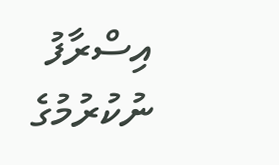އިސްރާފު ނުކުރުމުގެ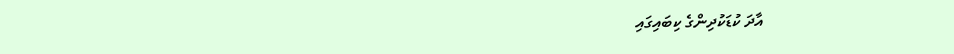އާދަ ކުޑަކުދިންގެ ކިބައިގައި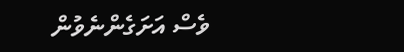ވެސް އަށަގެންނެވުން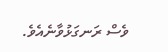ވެސް ރަނގަޅުވާނެއެވެ.